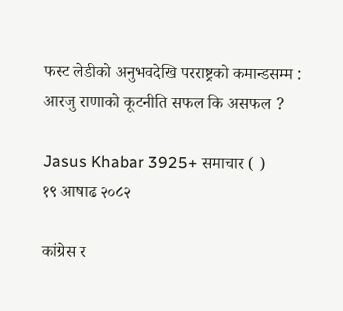फस्ट लेडीको अनुभवदेखि परराष्ट्रको कमान्डसम्म : आरजु राणाको कूटनीति सफल कि असफल ?

Jasus Khabar 3925+ समाचार ( )
१९ आषाढ २०८२

कांग्रेस र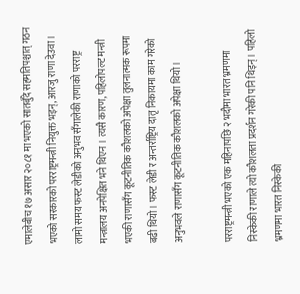एमालेबीच १७ असार २०८१ मा भएको सातबुँदे सहमतिपश्चात् गठन भएको सरकारको परराष्ट्रमन्त्री नियुक्त भइन्, आरजु राणा देउवा । लामो समय फस्ट लेडीको अनुभव सँगालेकी राणाको परराष्ट्र मन्त्रालय अनपेक्षित भने थिएन । त्यसै कारण, पहिलोपल्ट मन्त्री भएकी राणासँग कूटनीतिक कौशलको अपेक्षा तुलनात्मक रूपमा बढी थियो । फस्ट लेडी र अन्तर्राष्ट्रिय दातृ निकायमा काम गरेको अनुभवले राणासँग कूटनीतिक कौशलको अपेक्षा थियो ।

परराष्ट्रमन्त्री भएको एक महिनापछि २ भदौमा भारत भ्रमणमा निस्केकी राणाले त्यो कौशलता प्रदर्शन गरेकी पनि थिइन् । पहिलो भ्रमणमा भारत निस्केकी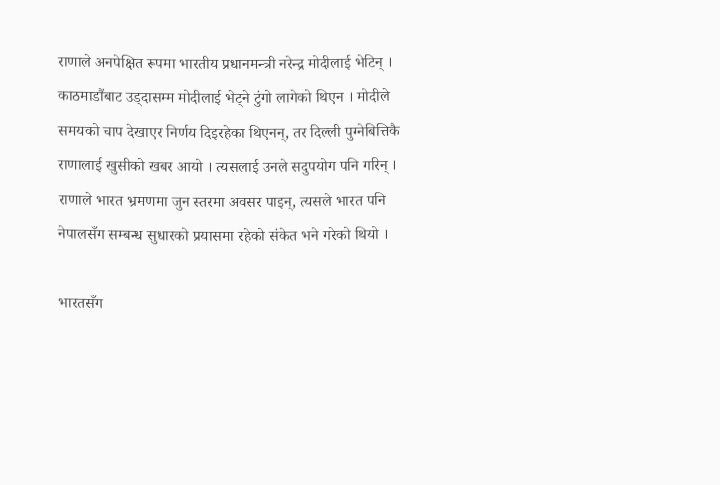राणाले अनपेक्षित रूपमा भारतीय प्रधानमन्त्री नरेन्द्र मोदीलाई भेटिन् । काठमाडौंबाट उड्दासम्म मोदीलाई भेट्ने टुंगो लागेको थिएन । मोदीले समयको चाप देखाएर निर्णय दिइरहेका थिएनन्, तर दिल्ली पुग्नेबित्तिकै राणालाई खुसीको खबर आयो । त्यसलाई उनले सदुपयोग पनि गरिन् । राणाले भारत भ्रमणमा जुन स्तरमा अवसर पाइन्, त्यसले भारत पनि नेपालसँग सम्बन्ध सुधारको प्रयासमा रहेको संकेत भने गरेको थियो ।

भारतसँग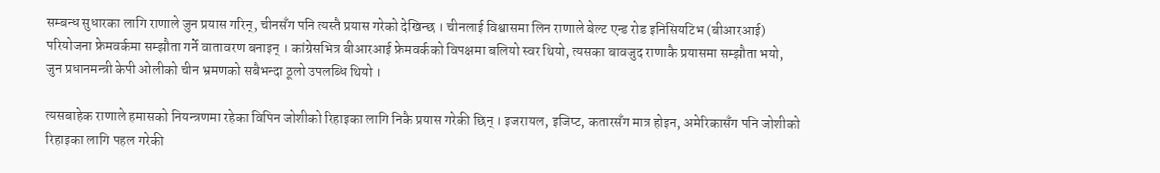सम्बन्ध सुधारका लागि राणाले जुन प्रयास गरिन्, चीनसँग पनि त्यस्तै प्रयास गरेको देखिन्छ । चीनलाई विश्वासमा लिन राणाले बेल्ट एन्ड रोड इनिसियटिभ (बीआरआई) परियोजना फ्रेमवर्कमा सम्झौता गर्ने वातावरण बनाइन् । कांग्रेसभित्र बीआरआई फ्रेमवर्कको विपक्षमा बलियो स्वर थियो, त्यसका बावजुद राणाकै प्रयासमा सम्झौता भयो, जुन प्रधानमन्त्री केपी ओलीको चीन भ्रमणको सबैभन्दा ठूलो उपलब्धि थियो ।

त्यसबाहेक राणाले हमासको नियन्त्रणमा रहेका विपिन जोशीको रिहाइका लागि निकै प्रयास गरेकी छिन् । इजरायल, इजिप्ट, कतारसँग मात्र होइन, अमेरिकासँग पनि जोशीको रिहाइका लागि पहल गरेकी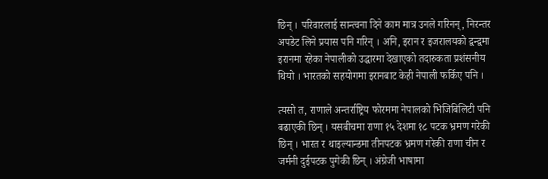छिन् । परिवारलाई सान्त्वना दिने काम मात्र उनले गरिनन्, निरन्तर अपडेट लिने प्रयास पनि गरिन् । अनि, इरान र इजरालयको द्वन्द्वमा इरानमा रहेका नेपालीको उद्धारमा देखाएको तदारुकता प्रशंसनीय थियो । भारतको सहयोगमा इरानबाट केही नेपाली फर्किए पनि ।

त्यसो त, राणाले अन्तर्राष्ट्रिय फोरममा नेपालको भिजिबिलिटी पनि बढाएकी छिन् । यसबीचमा राणा १५ देशमा १८ पटक भ्रमण गरेकी छिन् । भारत र थाइल्यान्डमा तीनपटक भ्रमण गरेकी राणा चीन र जर्मनी दुईपटक पुगेकी छिन् । अंग्रेजी भाषामा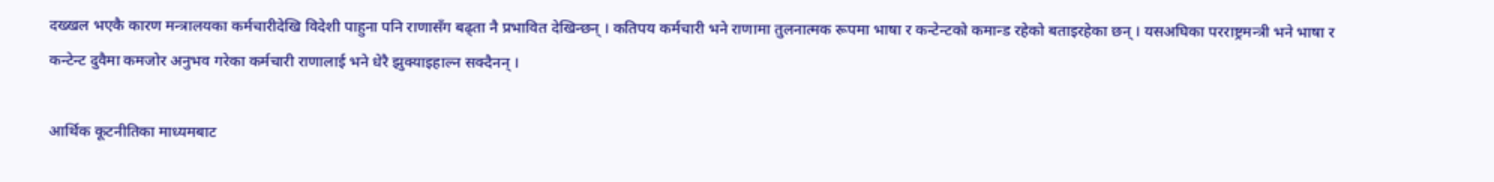दख्खल भएकै कारण मन्त्रालयका कर्मचारीदेखि विदेशी पाहुना पनि राणासँग बढ्ता नै प्रभावित देखिन्छन् । कतिपय कर्मचारी भने राणामा तुलनात्मक रूपमा भाषा र कन्टेन्टको कमान्ड रहेको बताइरहेका छन् । यसअघिका परराष्ट्रमन्त्री भने भाषा र कन्टेन्ट दुवैमा कमजोर अनुभव गरेका कर्मचारी राणालाई भने धेरै झुक्याइहाल्न सक्दैनन् ।

आर्थिक कूटनीतिका माध्यमबाट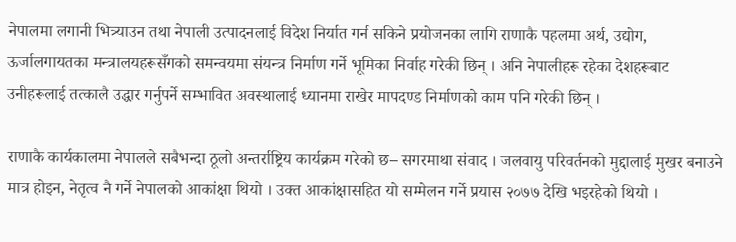नेपालमा लगानी भित्र्याउन तथा नेपाली उत्पादनलाई विदेश निर्यात गर्न सकिने प्रयोजनका लागि राणाकै पहलमा अर्थ, उद्योग, ऊर्जालगायतका मन्त्रालयहरूसँगको समन्वयमा संयन्त्र निर्माण गर्ने भूमिका निर्वाह गरेकी छिन् । अनि नेपालीहरू रहेका देशहरूबाट उनीहरूलाई तत्कालै उद्धार गर्नुपर्ने सम्भावित अवस्थालाई ध्यानमा राखेर मापदण्ड निर्माणको काम पनि गरेकी छिन् ।

राणाकै कार्यकालमा नेपालले सबैभन्दा ठूलो अन्तर्राष्ट्रिय कार्यक्रम गरेको छ– सगरमाथा संवाद । जलवायु परिवर्तनको मुद्दालाई मुखर बनाउने मात्र होइन, नेतृत्व नै गर्ने नेपालको आकांक्षा थियो । उक्त आकांक्षासहित यो सम्मेलन गर्ने प्रयास २०७७ देखि भइरहेको थियो ।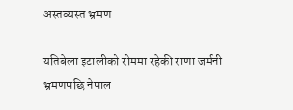अस्तव्यस्त भ्रमण

यतिबेला इटालीको रोममा रहेकी राणा जर्मनी भ्रमणपछि नेपाल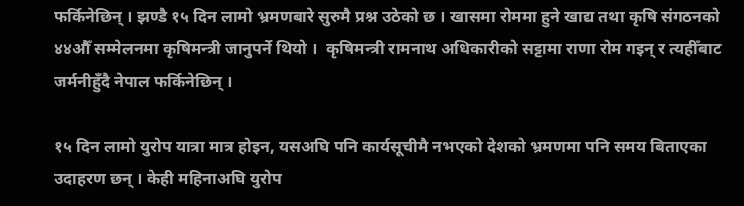फर्किनेछिन् । झण्डै १५ दिन लामो भ्रमणबारे सुरुमै प्रश्न उठेको छ । खासमा रोममा हुने खाद्य तथा कृषि संगठनको ४४औँ सम्मेलनमा कृषिमन्त्री जानुपर्ने थियो ।  कृषिमन्त्री रामनाथ अधिकारीको सट्टामा राणा रोम गइन् र त्यहीँबाट जर्मनीहुँदै नेपाल फर्किनेछिन् ।

१५ दिन लामो युरोप यात्रा मात्र होइन, यसअघि पनि कार्यसूचीमै नभएको देशको भ्रमणमा पनि समय बिताएका उदाहरण छन् । केही महिनाअघि युरोप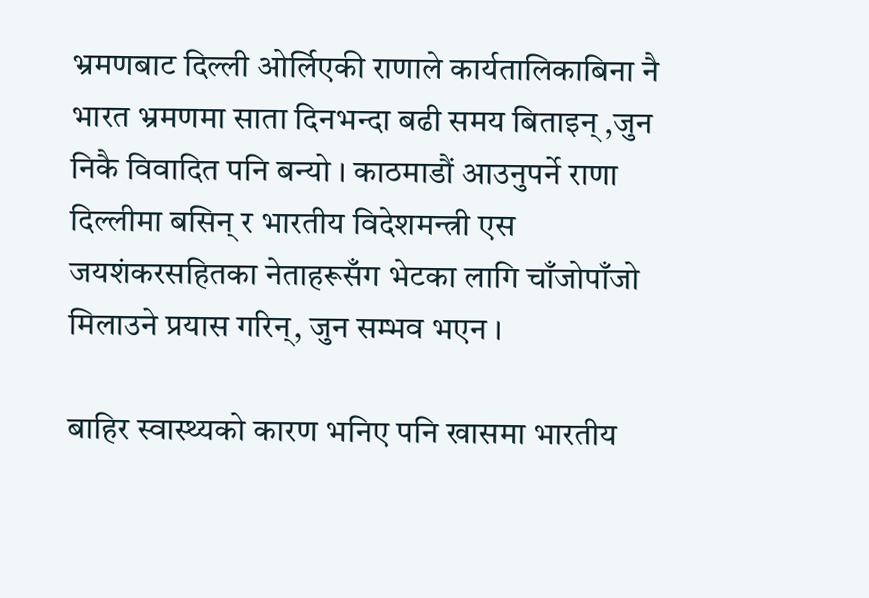भ्रमणबाट दिल्ली ओर्लिएकी राणाले कार्यतालिकाबिना नै भारत भ्रमणमा साता दिनभन्दा बढी समय बिताइन् ,जुन निकै विवादित पनि बन्यो । काठमाडौं आउनुपर्ने राणा दिल्लीमा बसिन् र भारतीय विदेशमन्त्री एस जयशंकरसहितका नेताहरूसँग भेटका लागि चाँजोपाँजो मिलाउने प्रयास गरिन्, जुन सम्भव भएन ।

बाहिर स्वास्थ्यको कारण भनिए पनि खासमा भारतीय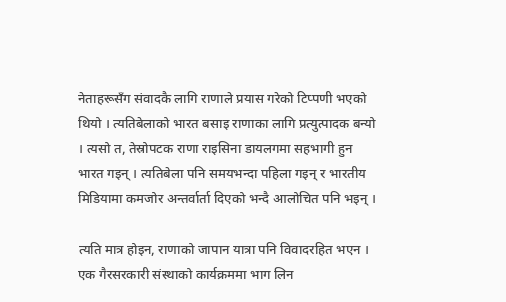नेताहरूसँग संवादकै लागि राणाले प्रयास गरेको टिप्पणी भएको थियो । त्यतिबेलाको भारत बसाइ राणाका लागि प्रत्युत्पादक बन्यो । त्यसो त, तेस्रोपटक राणा राइसिना डायलगमा सहभागी हुन भारत गइन् । त्यतिबेला पनि समयभन्दा पहिला गइन् र भारतीय मिडियामा कमजोर अन्तर्वार्ता दिएको भन्दै आलोचित पनि भइन् ।

त्यति मात्र होइन, राणाको जापान यात्रा पनि विवादरहित भएन । एक गैरसरकारी संस्थाको कार्यक्रममा भाग लिन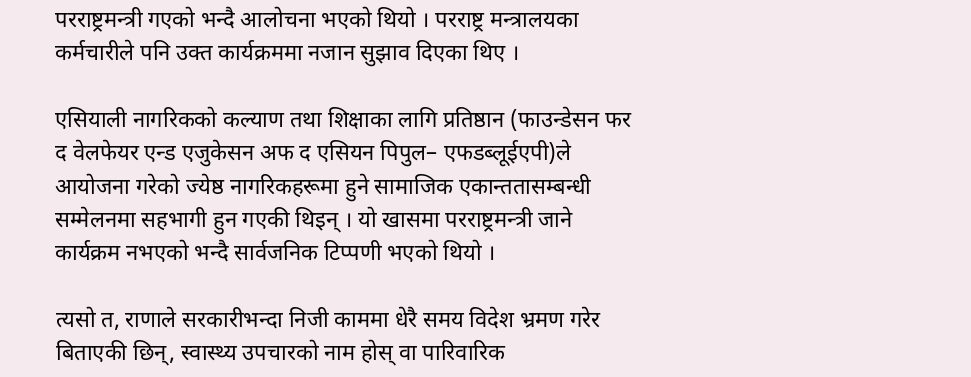परराष्ट्रमन्त्री गएको भन्दै आलोचना भएको थियो । परराष्ट्र मन्त्रालयका कर्मचारीले पनि उक्त कार्यक्रममा नजान सुझाव दिएका थिए ।

एसियाली नागरिकको कल्याण तथा शिक्षाका लागि प्रतिष्ठान (फाउन्डेसन फर द वेलफेयर एन्ड एजुकेसन अफ द एसियन पिपुल– एफडब्लूईएपी)ले आयोजना गरेको ज्येष्ठ नागरिकहरूमा हुने सामाजिक एकान्ततासम्बन्धी सम्मेलनमा सहभागी हुन गएकी थिइन् । यो खासमा परराष्ट्रमन्त्री जाने कार्यक्रम नभएको भन्दै सार्वजनिक टिप्पणी भएको थियो ।

त्यसो त, राणाले सरकारीभन्दा निजी काममा धेरै समय विदेश भ्रमण गरेर बिताएकी छिन्, स्वास्थ्य उपचारको नाम होस् वा पारिवारिक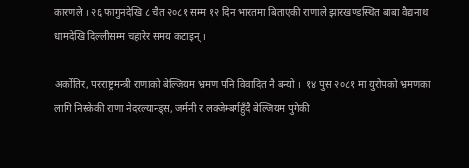कारणले । २६ फागुनदेखि ८ चैत २०८१ सम्म १२ दिन भारतमा बिताएकी राणाले झारखण्डस्थित बाबा वैद्यनाथ धामदेखि दिल्लीसम्म चहारेर समय कटाइन् ।

अर्कोतिर, परराष्ट्रमन्त्री राणाको बेल्जियम भ्रमण पनि विवादित नै बन्यो ।  १४ पुस २०८१ मा युरोपको भ्रमणका लागि निस्केकी राणा नेदरल्यान्ड्स, जर्मनी र लक्जेम्बर्गहुँदै बेल्जियम पुगेकी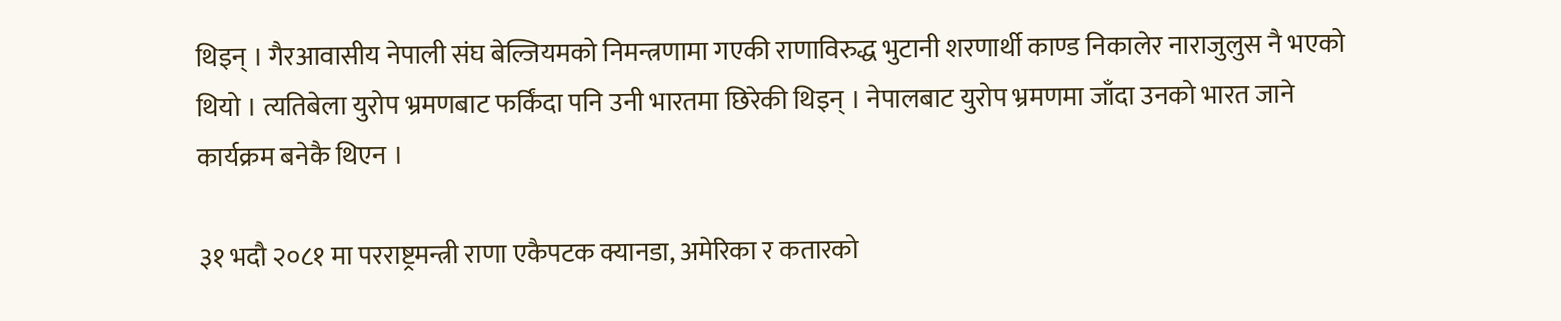थिइन् । गैरआवासीय नेपाली संघ बेल्जियमको निमन्त्रणामा गएकी राणाविरुद्ध भुटानी शरणार्थी काण्ड निकालेर नाराजुलुस नै भएको थियो । त्यतिबेला युरोप भ्रमणबाट फर्किंदा पनि उनी भारतमा छिरेकी थिइन् । नेपालबाट युरोप भ्रमणमा जाँदा उनको भारत जाने कार्यक्रम बनेकै थिएन ।

३१ भदौ २०८१ मा परराष्ट्रमन्त्री राणा एकैपटक क्यानडा, अमेरिका र कतारको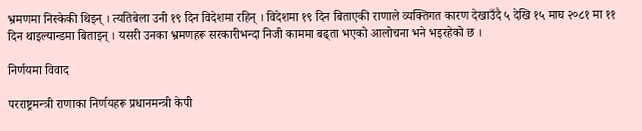भ्रमणमा निस्केकी थिइन् । त्यतिबेला उनी १९ दिन विदेशमा रहिन् । विदेशमा १९ दिन बिताएकी राणाले व्यक्तिगत कारण देखाउँदै ५ देखि १५ माघ २०८१ मा ११ दिन थाइल्यान्डमा बिताइन् । यसरी उनका भ्रमणहरू सरकारीभन्दा निजी काममा बढ्ता भएको आलोचना भने भइरहेको छ ।

निर्णयमा विवाद

परराष्ट्रमन्त्री राणाका निर्णयहरू प्रधानमन्त्री केपी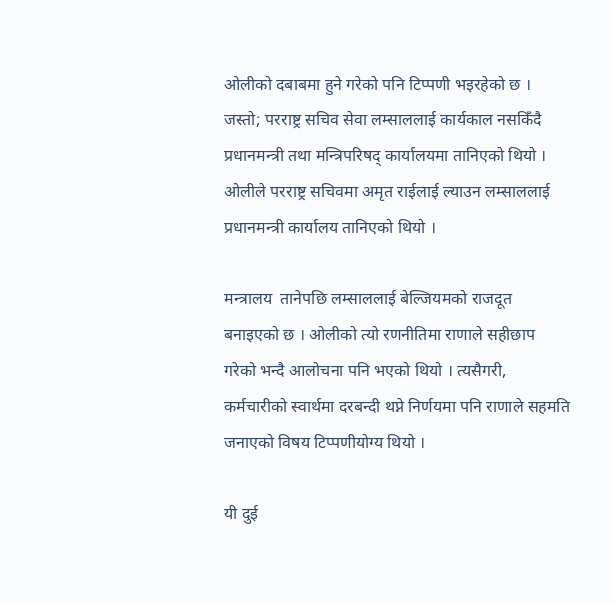ओलीको दबाबमा हुने गरेको पनि टिप्पणी भइरहेको छ । जस्तो; परराष्ट्र सचिव सेवा लम्साललाई कार्यकाल नसकिँदै प्रधानमन्त्री तथा मन्त्रिपरिषद् कार्यालयमा तानिएको थियो । ओलीले परराष्ट्र सचिवमा अमृत राईलाई ल्याउन लम्साललाई प्रधानमन्त्री कार्यालय तानिएको थियो ।

मन्त्रालय  तानेपछि लम्साललाई बेल्जियमको राजदूत बनाइएको छ । ओलीको त्यो रणनीतिमा राणाले सहीछाप गरेको भन्दै आलोचना पनि भएको थियो । त्यसैगरी, कर्मचारीको स्वार्थमा दरबन्दी थप्ने निर्णयमा पनि राणाले सहमति जनाएको विषय टिप्पणीयोग्य थियो ।

यी दुई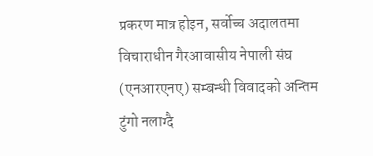प्रकरण मात्र होइन, सर्वोच्च अदालतमा विचाराधीन गैरआवासीय नेपाली संघ (एनआरएनए) सम्बन्धी विवादको अन्तिम टुंगो नलाग्दै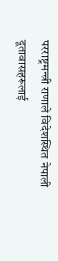परराष्ट्रमन्त्री राणाले विदेशस्थित नेपाली दूतावासहरूलाई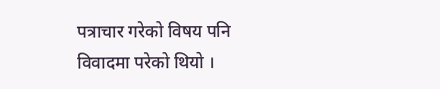पत्राचार गरेको विषय पनि विवादमा परेको थियो ।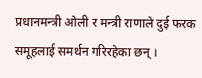प्रधानमन्त्री ओली र मन्त्री राणाले दुई फरक समूहलाई समर्थन गरिरहेका छन् ।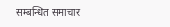सम्बन्धित समाचार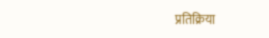प्रतिक्रिया